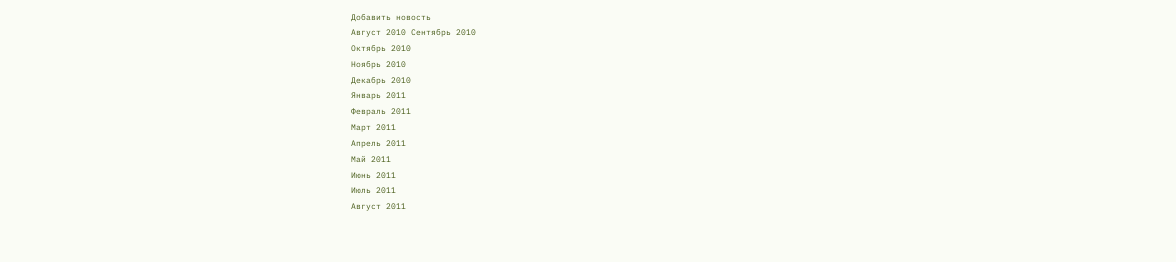Добавить новость
Август 2010 Сентябрь 2010
Октябрь 2010
Ноябрь 2010
Декабрь 2010
Январь 2011
Февраль 2011
Март 2011
Апрель 2011
Май 2011
Июнь 2011
Июль 2011
Август 2011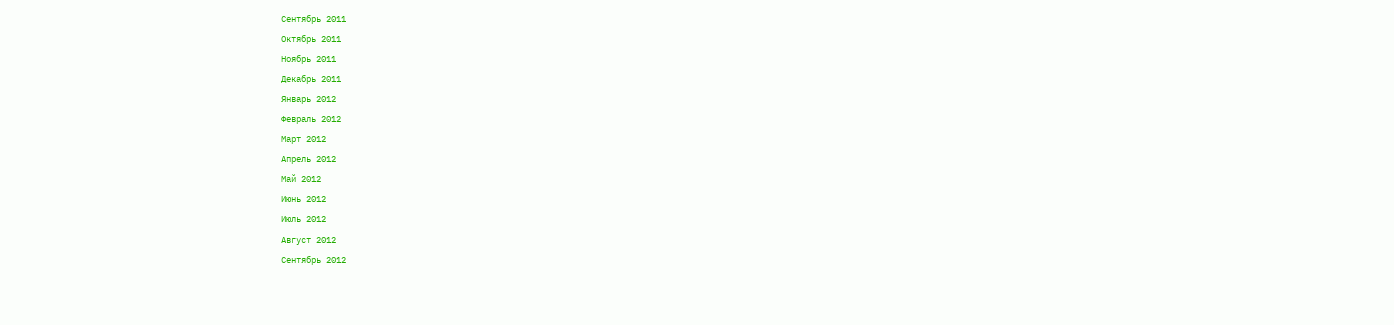Сентябрь 2011
Октябрь 2011
Ноябрь 2011
Декабрь 2011
Январь 2012
Февраль 2012
Март 2012
Апрель 2012
Май 2012
Июнь 2012
Июль 2012
Август 2012
Сентябрь 2012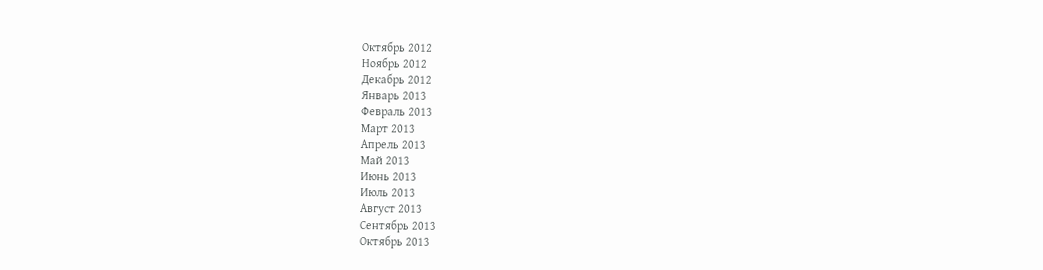Октябрь 2012
Ноябрь 2012
Декабрь 2012
Январь 2013
Февраль 2013
Март 2013
Апрель 2013
Май 2013
Июнь 2013
Июль 2013
Август 2013
Сентябрь 2013
Октябрь 2013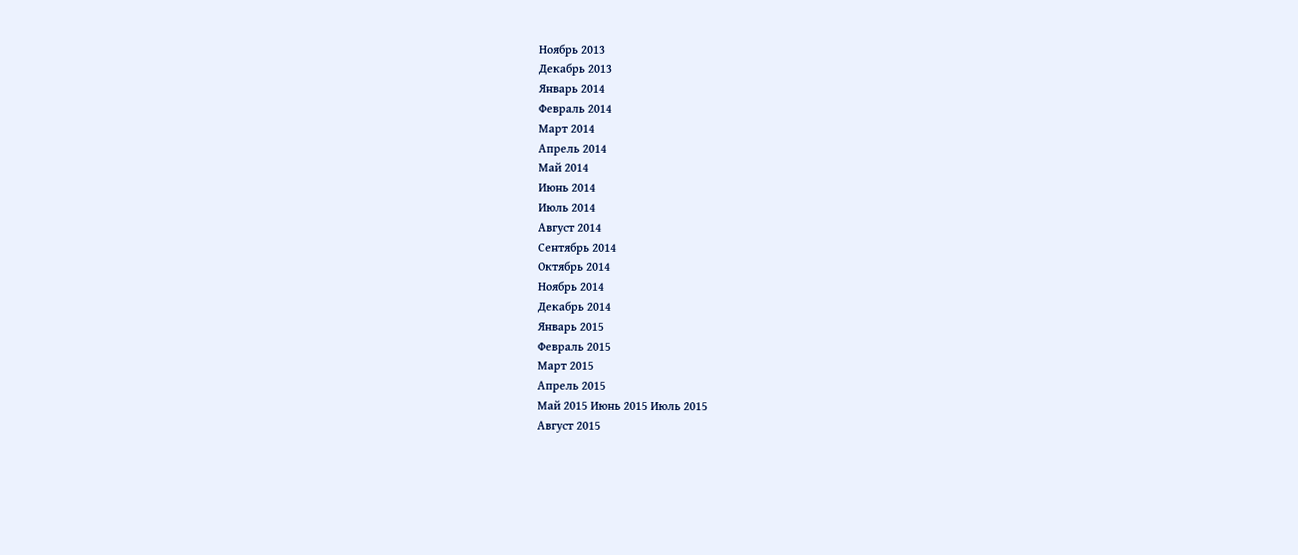Ноябрь 2013
Декабрь 2013
Январь 2014
Февраль 2014
Март 2014
Апрель 2014
Май 2014
Июнь 2014
Июль 2014
Август 2014
Сентябрь 2014
Октябрь 2014
Ноябрь 2014
Декабрь 2014
Январь 2015
Февраль 2015
Март 2015
Апрель 2015
Май 2015 Июнь 2015 Июль 2015
Август 2015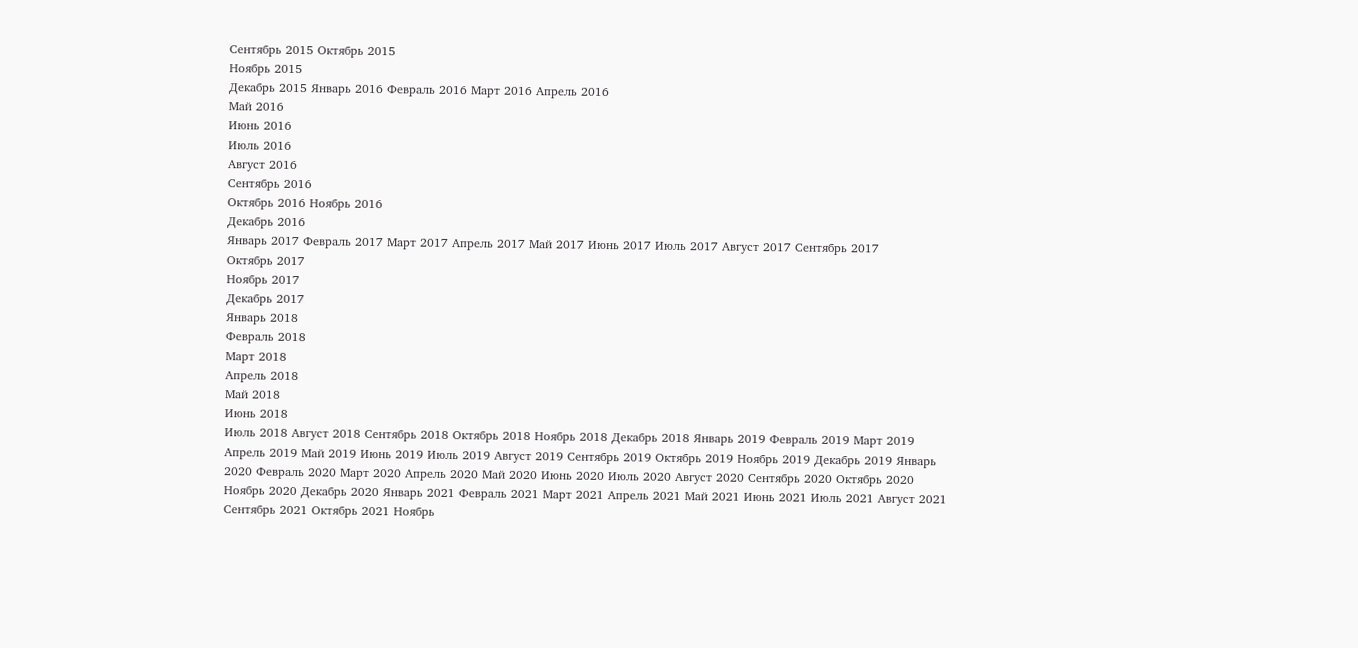Сентябрь 2015 Октябрь 2015
Ноябрь 2015
Декабрь 2015 Январь 2016 Февраль 2016 Март 2016 Апрель 2016
Май 2016
Июнь 2016
Июль 2016
Август 2016
Сентябрь 2016
Октябрь 2016 Ноябрь 2016
Декабрь 2016
Январь 2017 Февраль 2017 Март 2017 Апрель 2017 Май 2017 Июнь 2017 Июль 2017 Август 2017 Сентябрь 2017
Октябрь 2017
Ноябрь 2017
Декабрь 2017
Январь 2018
Февраль 2018
Март 2018
Апрель 2018
Май 2018
Июнь 2018
Июль 2018 Август 2018 Сентябрь 2018 Октябрь 2018 Ноябрь 2018 Декабрь 2018 Январь 2019 Февраль 2019 Март 2019 Апрель 2019 Май 2019 Июнь 2019 Июль 2019 Август 2019 Сентябрь 2019 Октябрь 2019 Ноябрь 2019 Декабрь 2019 Январь 2020 Февраль 2020 Март 2020 Апрель 2020 Май 2020 Июнь 2020 Июль 2020 Август 2020 Сентябрь 2020 Октябрь 2020 Ноябрь 2020 Декабрь 2020 Январь 2021 Февраль 2021 Март 2021 Апрель 2021 Май 2021 Июнь 2021 Июль 2021 Август 2021 Сентябрь 2021 Октябрь 2021 Ноябрь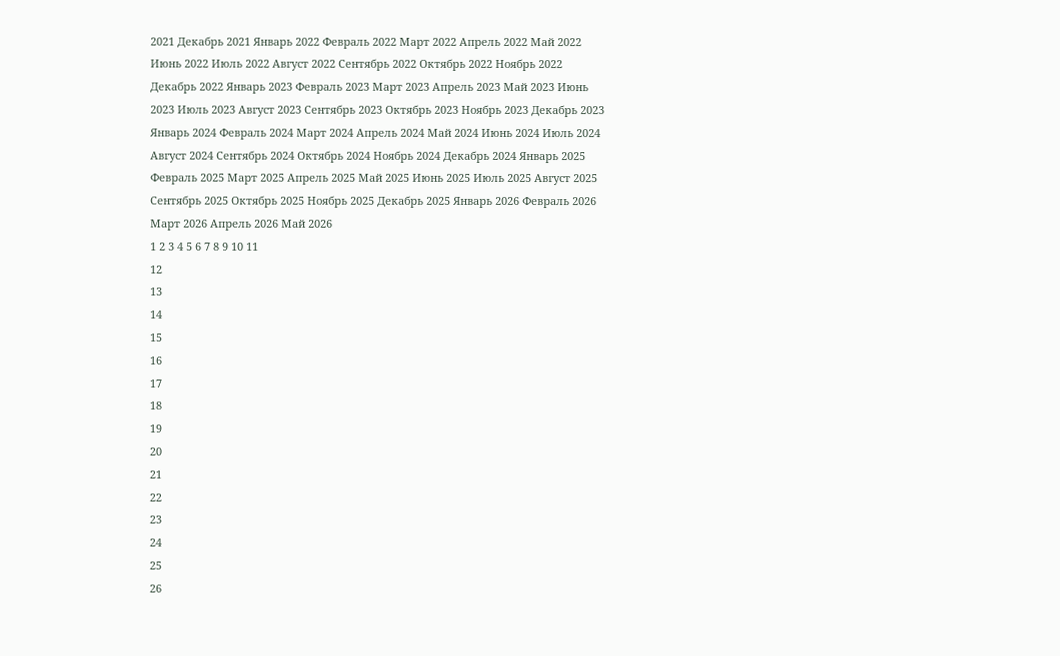2021 Декабрь 2021 Январь 2022 Февраль 2022 Март 2022 Апрель 2022 Май 2022 Июнь 2022 Июль 2022 Август 2022 Сентябрь 2022 Октябрь 2022 Ноябрь 2022 Декабрь 2022 Январь 2023 Февраль 2023 Март 2023 Апрель 2023 Май 2023 Июнь 2023 Июль 2023 Август 2023 Сентябрь 2023 Октябрь 2023 Ноябрь 2023 Декабрь 2023 Январь 2024 Февраль 2024 Март 2024 Апрель 2024 Май 2024 Июнь 2024 Июль 2024 Август 2024 Сентябрь 2024 Октябрь 2024 Ноябрь 2024 Декабрь 2024 Январь 2025 Февраль 2025 Март 2025 Апрель 2025 Май 2025 Июнь 2025 Июль 2025 Август 2025 Сентябрь 2025 Октябрь 2025 Ноябрь 2025 Декабрь 2025 Январь 2026 Февраль 2026 Март 2026 Апрель 2026 Май 2026
1 2 3 4 5 6 7 8 9 10 11
12
13
14
15
16
17
18
19
20
21
22
23
24
25
26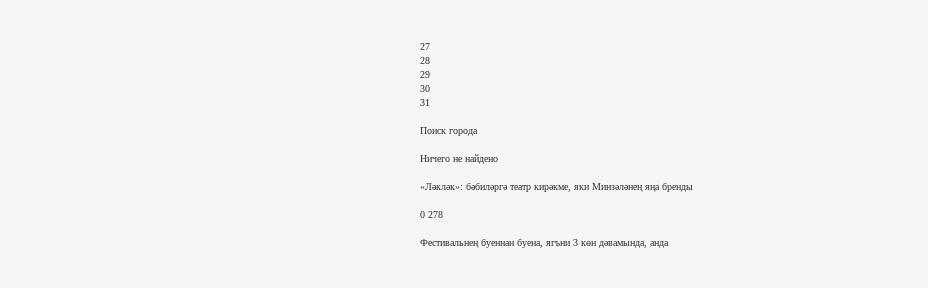27
28
29
30
31

Поиск города

Ничего не найдено

«Ләкләк»: бәбиләргә театр кирәкме, яки Минзәләнең яңа бренды

0 278

Фестивальнең буеннан буена, ягъни 3 көн дәвамында, анда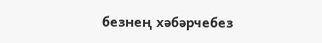безнең хәбәрчебез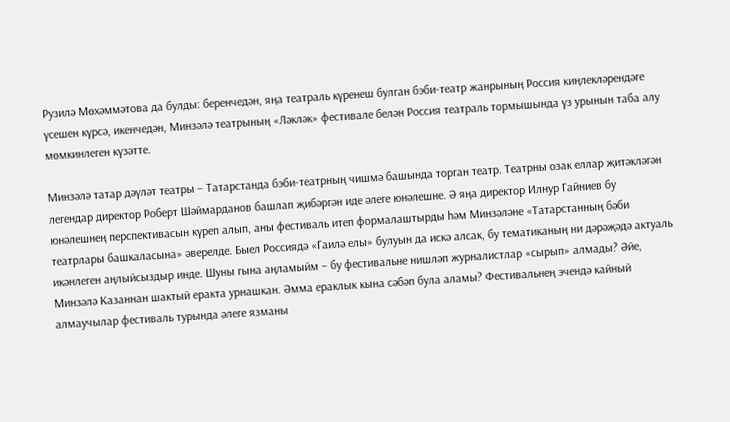Рузилә Мөхәммәтова да булды: беренчедән, яңа театраль күренеш булган бэби-театр жанрының Россия киңлекләрендәге үсешен күрсә, икенчедән, Минзәлә театрының «Ләкләк» фестивале белән Россия театраль тормышында үз урынын таба алу мөмкинлеген күзәтте.

Минзәлә татар дәүләт театры – Татарстанда бэби-театрның чишмә башында торган театр. Театрны озак еллар җитәкләгән легендар директор Роберт Шәймарданов башлап җибәргән иде әлеге юнәлешне. Ә яңа директор Илнур Гайниев бу юнәлешнең перспективасын күреп алып, аны фестиваль итеп формалаштырды һәм Минзәләне «Татарстанның бәби театрлары башкаласына» әверелде. Быел Россиядә «Гаилә елы» булуын да искә алсак, бу тематиканың ни дәрәҗәдә актуаль икәнлеген аңлыйсыздыр инде. Шуны гына аңламыйм – бу фестивальне нишләп журналистлар «сырып» алмады? Әйе, Минзәлә Казаннан шактый еракта урнашкан. Әмма ераклык кына сәбәп була аламы? Фестивальнең эчендә кайный алмаучылар фестиваль турында әлеге язманы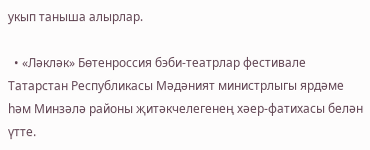укып таныша алырлар.

  • «Ләкләк» Бөтенроссия бэби-театрлар фестивале Татарстан Республикасы Мәдәният министрлыгы ярдәме һәм Минзәлә районы җитәкчелегенең хәер-фатихасы белән үтте.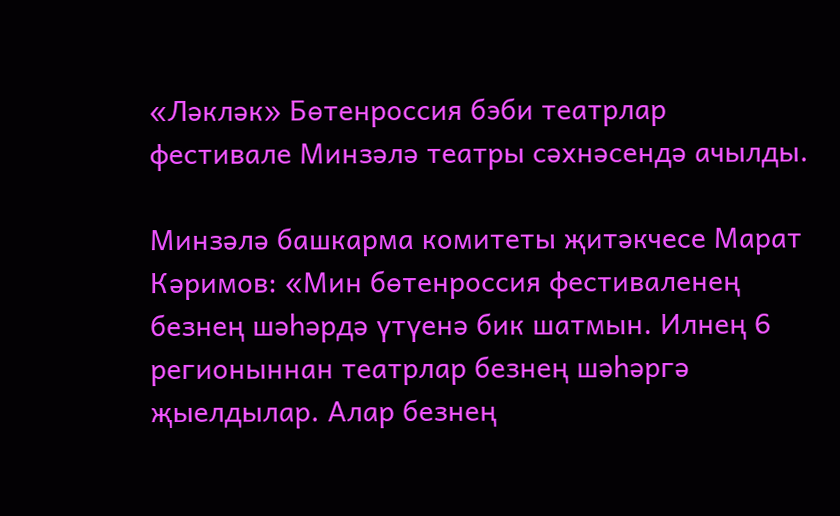«Ләкләк» Бөтенроссия бэби театрлар фестивале Минзәлә театры сәхнәсендә ачылды.

Минзәлә башкарма комитеты җитәкчесе Марат Кәримов: «Мин бөтенроссия фестиваленең безнең шәһәрдә үтүенә бик шатмын. Илнең 6 регионыннан театрлар безнең шәһәргә җыелдылар. Алар безнең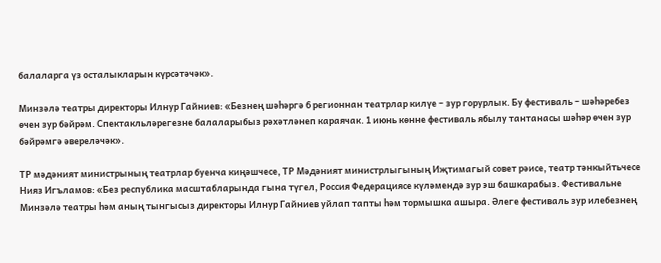балаларга үз осталыкларын күрсәтәчәк».

Минзәлә театры директоры Илнур Гайниев: «Безнең шәһәргә 6 регионнан театрлар килүе – зур горурлык. Бу фестиваль – шәһәребез өчен зур бәйрәм. Спектакльләрегезне балаларыбыз рәхәтләнеп караячак. 1 июнь көнне фестиваль ябылу тантанасы шәһәр өчен зур бәйрәмгә әвереләчәк».

ТР мәдәният министрының театрлар буенча киңәшчесе, ТР Мәдәният министрлыгының Иҗтимагый совет рәисе, театр тәнкыйтьчесе Нияз Игъламов: «Без республика масштабларында гына түгел, Россия Федерациясе күләмендә зур эш башкарабыз. Фестивальне Минзәлә театры һәм аның тынгысыз директоры Илнур Гайниев уйлап тапты һәм тормышка ашыра. Әлеге фестиваль зур илебезнең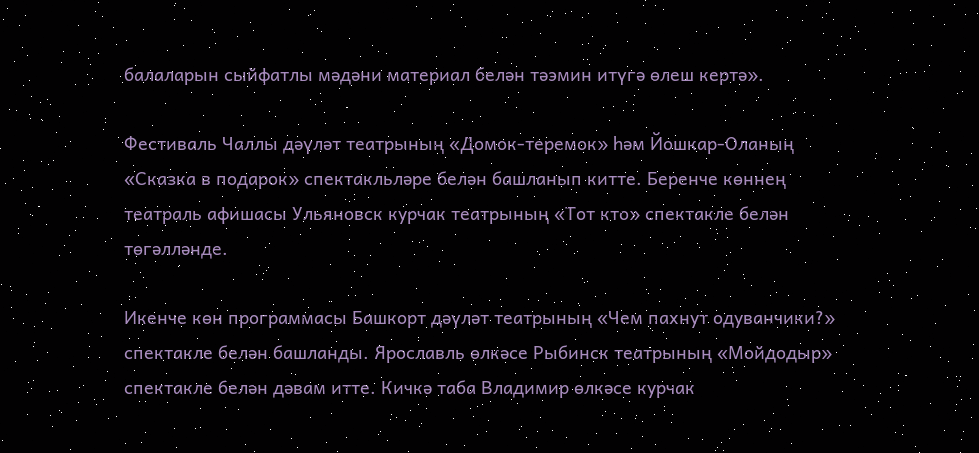балаларын сыйфатлы мәдәни материал белән тәэмин итүгә өлеш кертә».

Фестиваль Чаллы дәүләт театрының «Домок-теремок» һәм Йошкар-Оланың «Сказка в подарок» спектакльләре белән башланып китте. Беренче көннең театраль афишасы Ульяновск курчак театрының «Тот кто» спектакле белән төгәлләнде.

Икенче көн программасы Башкорт дәүләт театрының «Чем пахнут одуванчики?» спектакле белән башланды. Ярославль өлкәсе Рыбинск театрының «Мойдодыр» спектакле белән дәвам итте. Кичкә таба Владимир өлкәсе курчак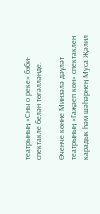театрының «Сны о реке» бэби-спектакле белән төгәлләнде.

Өченче көнне Минзәлә дәүләт театрының «Гаҗәеп көн» спектаклен карадык һәм шәһәрнең Муса Җәлил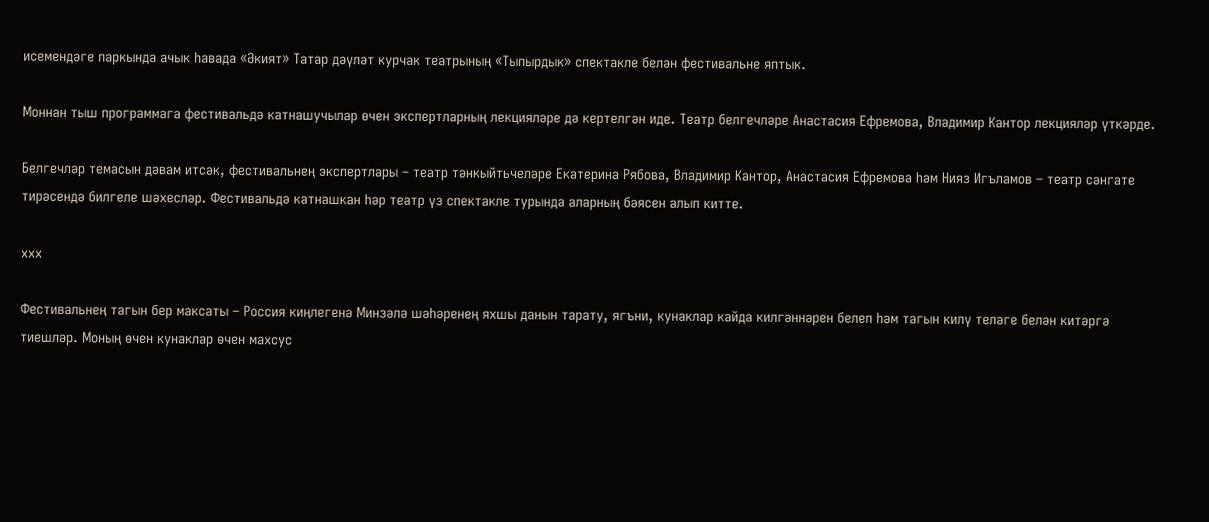исемендәге паркында ачык һавада «Әкият» Татар дәүләт курчак театрының «Тыпырдык» спектакле белән фестивальне яптык.

Моннан тыш программага фестивальдә катнашучылар өчен экспертларның лекцияләре дә кертелгән иде. Театр белгечләре Анастасия Ефремова, Владимир Кантор лекцияләр үткәрде.

Белгечләр темасын дәвам итсәк, фестивальнең экспертлары – театр тәнкыйтьчеләре Екатерина Рябова, Владимир Кантор, Анастасия Ефремова һәм Нияз Игъламов – театр сәнгате тирәсендә билгеле шәхесләр. Фестивальдә катнашкан һәр театр үз спектакле турында аларның бәясен алып китте.

ххх

Фестивальнең тагын бер максаты – Россия киңлегенә Минзәлә шәһәренең яхшы данын тарату, ягъни, кунаклар кайда килгәннәрен белеп һәм тагын килү теләге белән китәргә тиешләр. Моның өчен кунаклар өчен махсус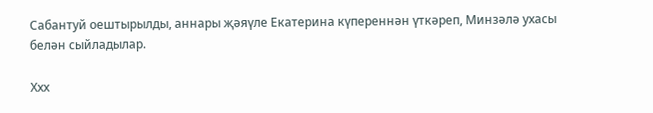Сабантуй оештырылды, аннары җәяүле Екатерина күпереннән үткәреп, Минзәлә ухасы белән сыйладылар.

Ххх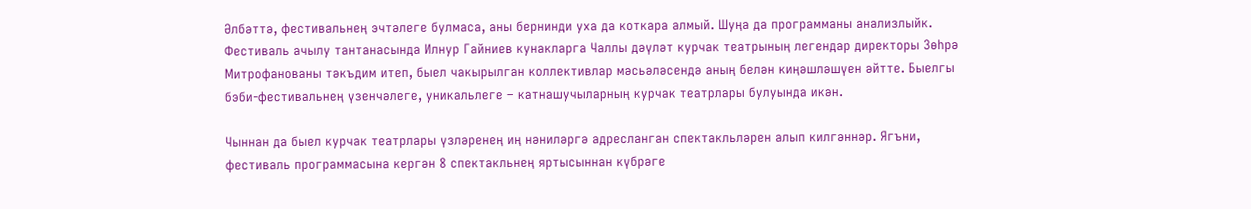Әлбәттә, фестивальнең эчтәлеге булмаса, аны бернинди уха да коткара алмый. Шуңа да программаны анализлыйк. Фестиваль ачылу тантанасында Илнур Гайниев кунакларга Чаллы дәүләт курчак театрының легендар директоры Зөһрә Митрофанованы тәкъдим итеп, быел чакырылган коллективлар мәсьәләсендә аның белән киңәшләшүен әйтте. Быелгы бэби-фестивальнең үзенчәлеге, уникальлеге – катнашучыларның курчак театрлары булуында икән.

Чыннан да быел курчак театрлары үзләренең иң нәниләргә адресланган спектакльләрен алып килгәннәр. Ягъни, фестиваль программасына кергән 8 спектакльнең яртысыннан күбрәге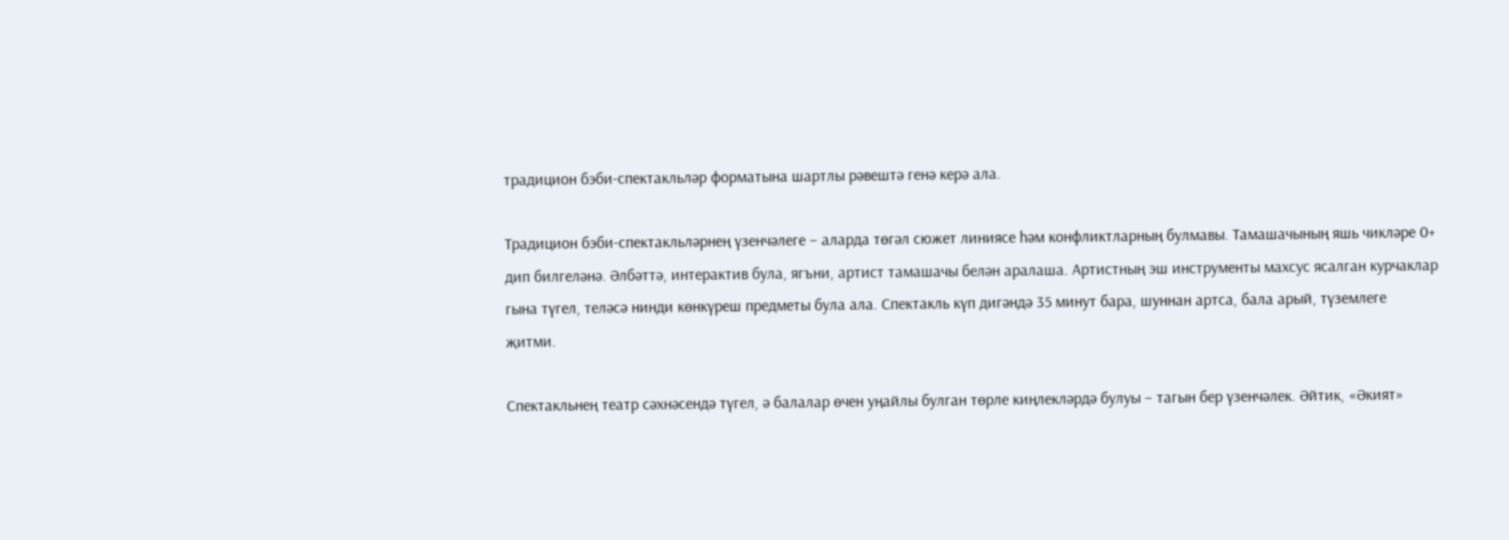традицион бэби-спектакльләр форматына шартлы рәвештә генә керә ала.

Традицион бэби-спектакльләрнең үзенчәлеге – аларда төгәл сюжет линиясе һәм конфликтларның булмавы. Тамашачының яшь чикләре 0+ дип билгеләнә. Әлбәттә, интерактив була, ягъни, артист тамашачы белән аралаша. Артистның эш инструменты махсус ясалган курчаклар гына түгел, теләсә нинди көнкүреш предметы була ала. Спектакль күп дигәндә 35 минут бара, шуннан артса, бала арый, түземлеге җитми.

Спектакльнең театр сәхнәсендә түгел, ә балалар өчен уңайлы булган төрле киңлекләрдә булуы – тагын бер үзенчәлек. Әйтик, «Әкият»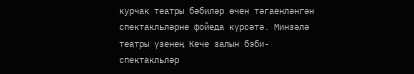курчак театры бәбиләр өчен тәгаенләнгән спектакльләрне фойеда күрсәтә. Минзәлә театры үзенең Кече залын бэби-спектакльләр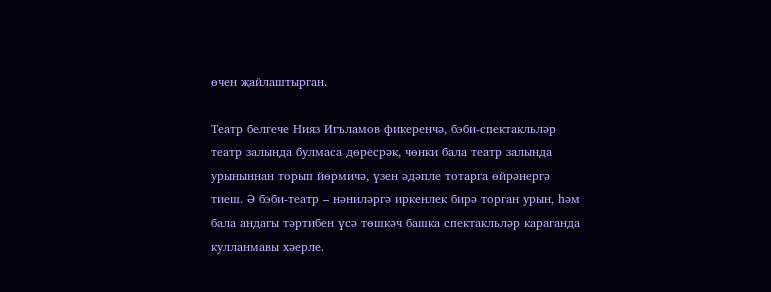өчен җайлаштырган.

Театр белгече Нияз Игъламов фикеренчә, бэби-спектакльләр театр залында булмаса дөресрәк, чөнки бала театр залында урыныннан торып йөрмичә, үзен әдәпле тотарга өйрәнергә тиеш. Ә бэби-театр – нәниләргә иркенлек бирә торган урын, һәм бала андагы тәртибен үсә төшкәч башка спектакльләр караганда кулланмавы хәерле.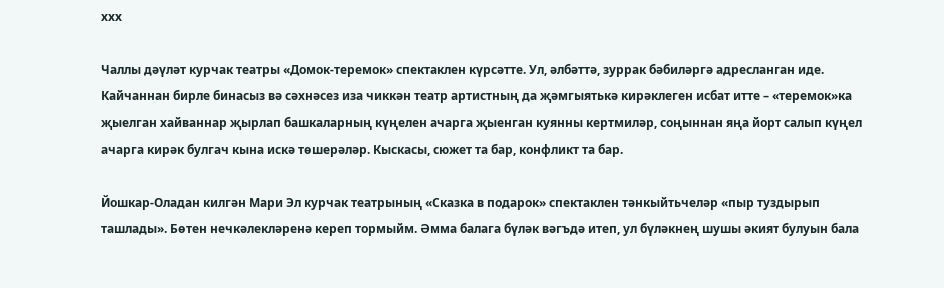ххх

Чаллы дәүләт курчак театры «Домок-теремок» спектаклен күрсәтте. Ул, әлбәттә, зуррак бәбиләргә адресланган иде. Кайчаннан бирле бинасыз вә сәхнәсез иза чиккән театр артистның да җәмгыятькә кирәклеген исбат итте – «теремок»ка җыелган хайваннар җырлап башкаларның күңелен ачарга җыенган куянны кертмиләр, соңыннан яңа йорт салып күңел ачарга кирәк булгач кына искә төшерәләр. Кыскасы, сюжет та бар, конфликт та бар.

Йошкар-Оладан килгән Мари Эл курчак театрының «Сказка в подарок» спектаклен тәнкыйтьчеләр «пыр туздырып ташлады». Бөтен нечкәлекләренә кереп тормыйм. Әмма балага бүләк вәгъдә итеп, ул бүләкнең шушы әкият булуын бала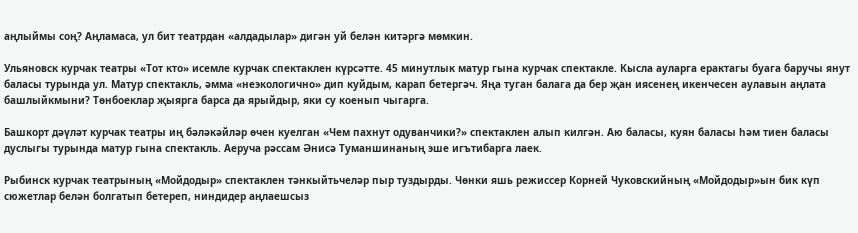аңлыймы соң? Аңламаса, ул бит театрдан «алдадылар» дигән уй белән китәргә мөмкин.

Ульяновск курчак театры «Тот кто» исемле курчак спектаклен күрсәтте. 45 минутлык матур гына курчак спектакле. Кысла ауларга ерактагы буага баручы янут баласы турында ул. Матур спектакль, әмма «неэкологично» дип куйдым, карап бетергәч. Яңа туган балага да бер җан иясенең икенчесен аулавын аңлата башлыйкмыни? Төнбоеклар җыярга барса да ярыйдыр, яки су коенып чыгарга.

Башкорт дәүләт курчак театры иң бәләкәйләр өчен куелган «Чем пахнут одуванчики?» спектаклен алып килгән. Аю баласы, куян баласы һәм тиен баласы дуслыгы турында матур гына спектакль. Аеруча рәссам Әнисә Туманшинаның эше игътибарга лаек.

Рыбинск курчак театрының «Мойдодыр» спектаклен тәнкыйтьчеләр пыр туздырды. Чөнки яшь режиссер Корней Чуковскийның «Мойдодыр»ын бик күп сюжетлар белән болгатып бетереп, ниндидер аңлаешсыз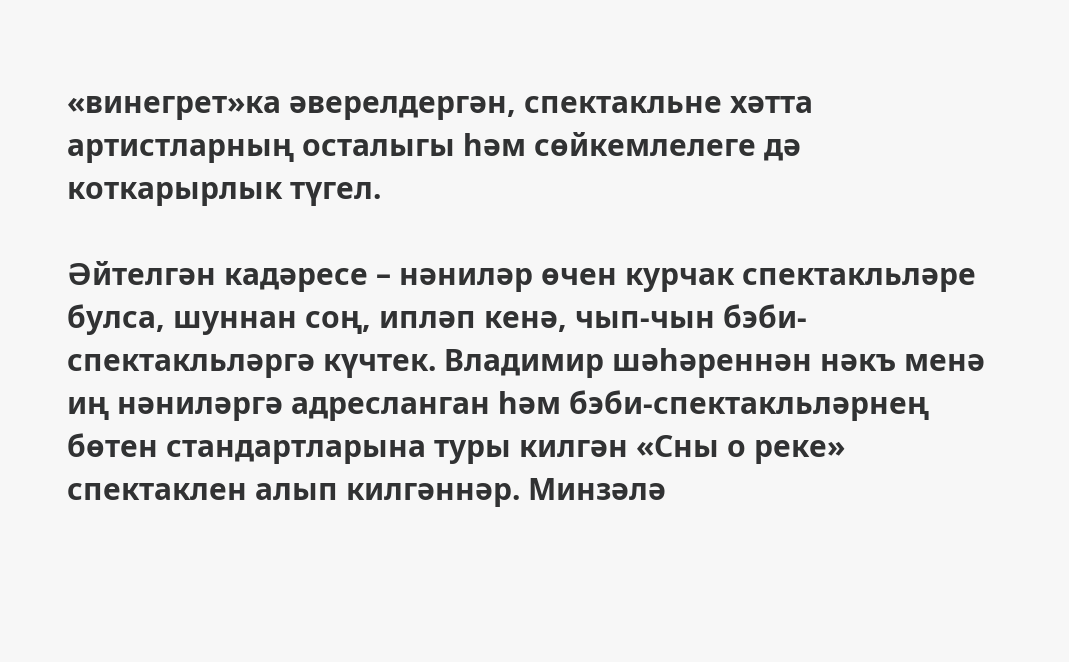«винегрет»ка әверелдергән, спектакльне хәтта артистларның осталыгы һәм сөйкемлелеге дә коткарырлык түгел.

Әйтелгән кадәресе – нәниләр өчен курчак спектакльләре булса, шуннан соң, ипләп кенә, чып-чын бэби-спектакльләргә күчтек. Владимир шәһәреннән нәкъ менә иң нәниләргә адресланган һәм бэби-спектакльләрнең бөтен стандартларына туры килгән «Сны о реке» спектаклен алып килгәннәр. Минзәлә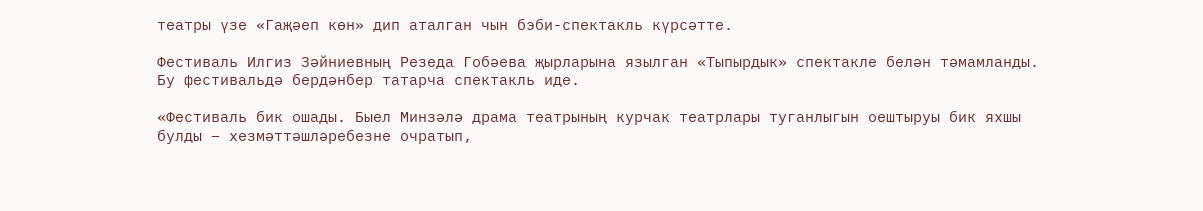театры үзе «Гаҗәеп көн» дип аталган чын бэби-спектакль күрсәтте.

Фестиваль Илгиз Зәйниевның Резеда Гобәева җырларына язылган «Тыпырдык» спектакле белән тәмамланды. Бу фестивальдә бердәнбер татарча спектакль иде.

«Фестиваль бик ошады. Быел Минзәлә драма театрының курчак театрлары туганлыгын оештыруы бик яхшы булды – хезмәттәшләребезне очратып,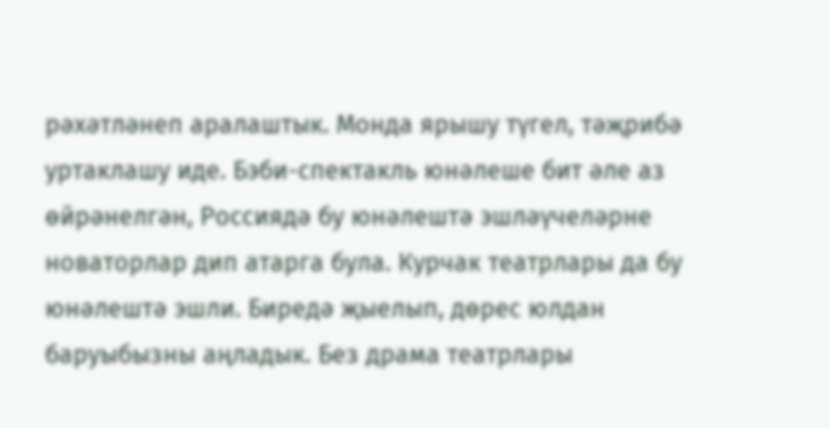рәхәтләнеп аралаштык. Монда ярышу түгел, тәҗрибә уртаклашу иде. Бэби-спектакль юнәлеше бит әле аз өйрәнелгән, Россиядә бу юнәлештә эшләүчеләрне новаторлар дип атарга була. Курчак театрлары да бу юнәлештә эшли. Биредә җыелып, дөрес юлдан баруыбызны аңладык. Без драма театрлары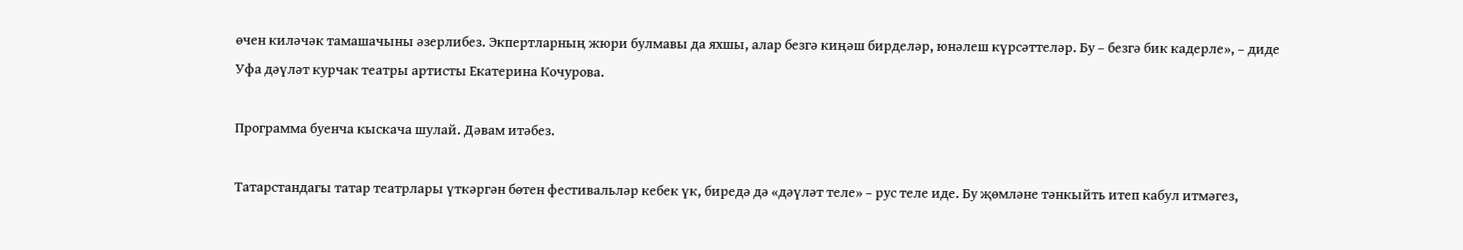өчен киләчәк тамашачыны әзерлибез. Экпертларның жюри булмавы да яхшы, алар безгә киңәш бирделәр, юнәлеш күрсәттеләр. Бу – безгә бик кадерле», – диде Уфа дәүләт курчак театры артисты Екатерина Кочурова.

Программа буенча кыскача шулай. Дәвам итәбез.

Татарстандагы татар театрлары үткәргән бөтен фестивальләр кебек үк, биредә дә «дәүләт теле» – рус теле иде. Бу җөмләне тәнкыйть итеп кабул итмәгез,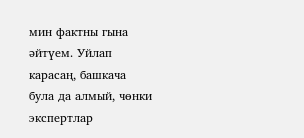мин фактны гына әйтүем. Уйлап карасаң, башкача була да алмый, чөнки экспертлар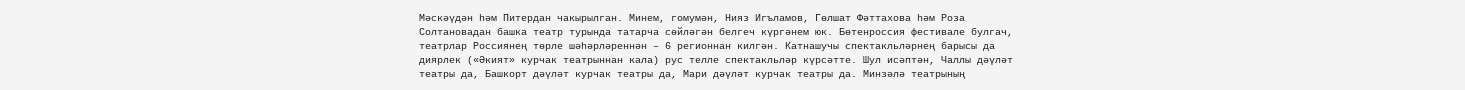Мәскәүдән һәм Питердан чакырылган. Минем, гомумән, Нияз Игъламов, Гөлшат Фәттахова һәм Роза Солтановадан башка театр турында татарча сөйләгән белгеч күргәнем юк. Бөтенроссия фестивале булгач, театрлар Россиянең төрле шәһәрләреннән – 6 регионнан килгән. Катнашучы спектакльләрнең барысы да диярлек («Әкият» курчак театрыннан кала) рус телле спектакльләр күрсәтте. Шул исәптән, Чаллы дәүләт театры да, Башкорт дәүләт курчак театры да, Мари дәүләт курчак театры да. Минзәлә театрының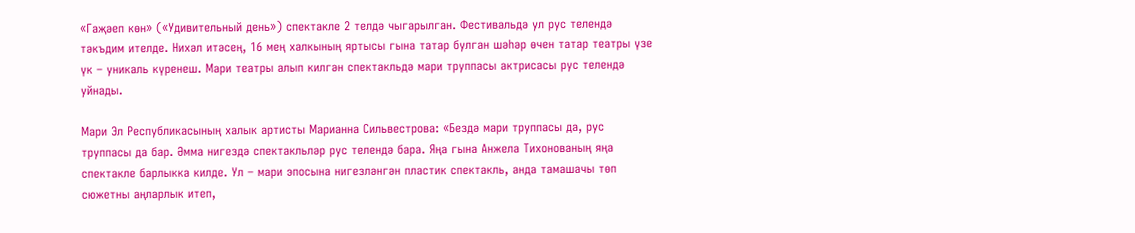«Гаҗәеп көн» («Удивительный день») спектакле 2 телдә чыгарылган. Фестивальдә ул рус телендә тәкъдим ителде. Нихәл итәсең, 16 мең халкының яртысы гына татар булган шәһәр өчен татар театры үзе үк – уникаль күренеш. Мари театры алып килгән спектакльдә мари труппасы актрисасы рус телендә уйнады.

Мари Эл Республикасының халык артисты Марианна Сильвестрова: «Бездә мари труппасы да, рус труппасы да бар. Әмма нигездә спектакльләр рус телендә бара. Яңа гына Анжела Тихонованың яңа спектакле барлыкка килде. Ул – мари эпосына нигезләнгән пластик спектакль, анда тамашачы төп сюжетны аңларлык итеп,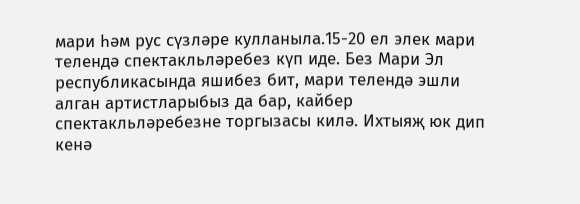мари һәм рус сүзләре кулланыла.15-20 ел элек мари телендә спектакльләребез күп иде. Без Мари Эл республикасында яшибез бит, мари телендә эшли алган артистларыбыз да бар, кайбер спектакльләребезне торгызасы килә. Ихтыяҗ юк дип кенә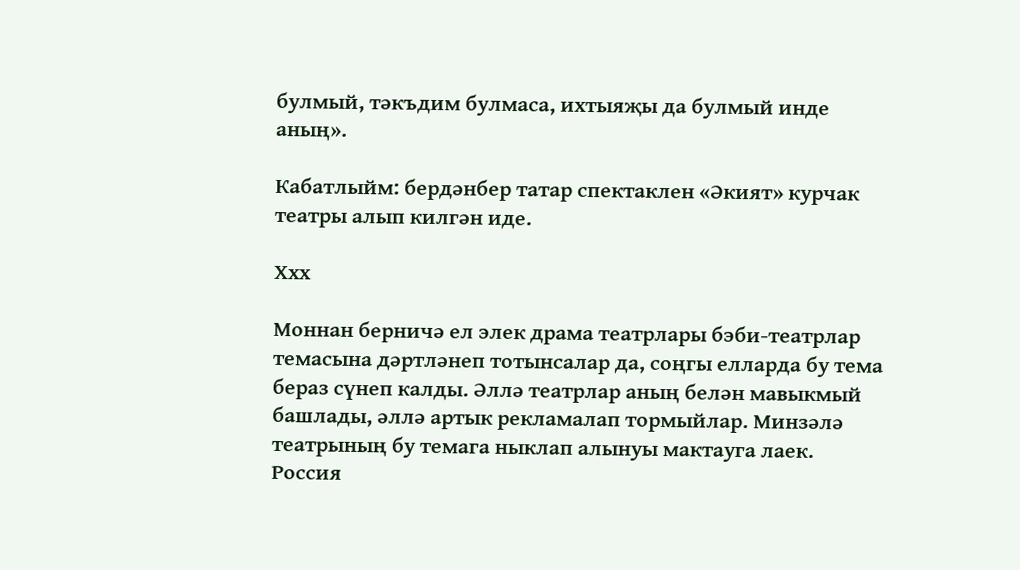булмый, тәкъдим булмаса, ихтыяҗы да булмый инде аның».

Кабатлыйм: бердәнбер татар спектаклен «Әкият» курчак театры алып килгән иде.

Ххх

Моннан берничә ел элек драма театрлары бэби-театрлар темасына дәртләнеп тотынсалар да, соңгы елларда бу тема бераз сүнеп калды. Әллә театрлар аның белән мавыкмый башлады, әллә артык рекламалап тормыйлар. Минзәлә театрының бу темага ныклап алынуы мактауга лаек. Россия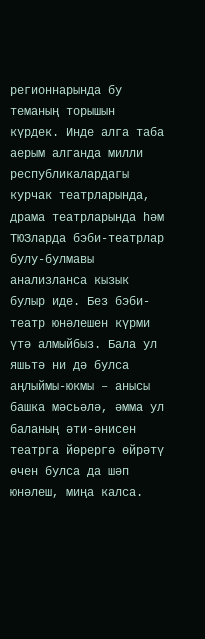регионнарында бу теманың торышын күрдек. Инде алга таба аерым алганда милли республикалардагы курчак театрларында, драма театрларында һәм ТЮЗларда бэби-театрлар булу-булмавы анализланса кызык булыр иде. Без бэби-театр юнәлешен күрми үтә алмыйбыз. Бала ул яшьтә ни дә булса аңлыймы-юкмы – анысы башка мәсьәлә, әмма ул баланың әти-әнисен театрга йөрергә өйрәтү өчен булса да шәп юнәлеш, миңа калса.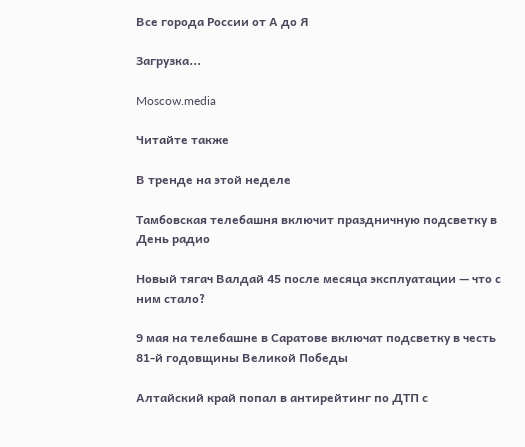Все города России от А до Я

Загрузка...

Moscow.media

Читайте также

В тренде на этой неделе

Тамбовская телебашня включит праздничную подсветку в День радио

Новый тягач Валдай 45 после месяца эксплуатации — что с ним стало?

9 мая на телебашне в Саратове включат подсветку в честь 81-й годовщины Великой Победы

Алтайский край попал в антирейтинг по ДТП с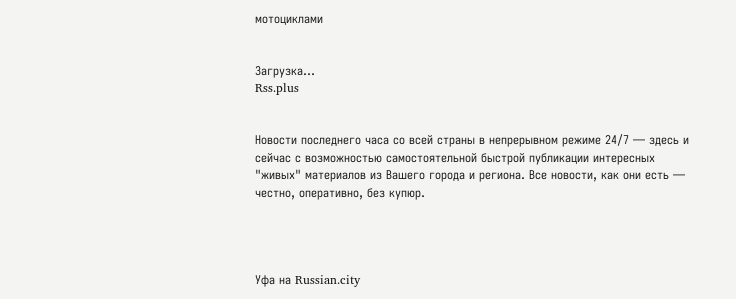мотоциклами


Загрузка...
Rss.plus


Новости последнего часа со всей страны в непрерывном режиме 24/7 — здесь и сейчас с возможностью самостоятельной быстрой публикации интересных "живых" материалов из Вашего города и региона. Все новости, как они есть — честно, оперативно, без купюр.




Уфа на Russian.city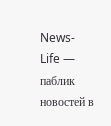News-Life — паблик новостей в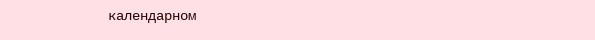календарном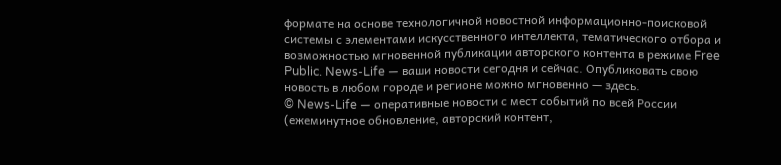формате на основе технологичной новостной информационно-поисковой системы с элементами искусственного интеллекта, тематического отбора и возможностью мгновенной публикации авторского контента в режиме Free Public. News-Life — ваши новости сегодня и сейчас. Опубликовать свою новость в любом городе и регионе можно мгновенно — здесь.
© News-Life — оперативные новости с мест событий по всей России (ежеминутное обновление, авторский контент,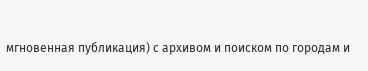мгновенная публикация) с архивом и поиском по городам и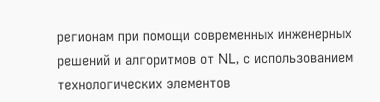регионам при помощи современных инженерных решений и алгоритмов от NL, с использованием технологических элементов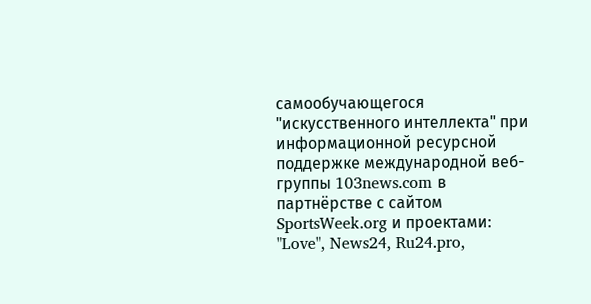самообучающегося "искусственного интеллекта" при информационной ресурсной поддержке международной веб-группы 103news.com в партнёрстве с сайтом SportsWeek.org и проектами: "Love", News24, Ru24.pro,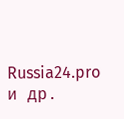Russia24.pro и др.